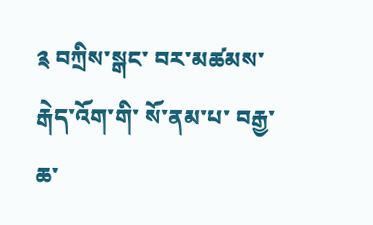༉ བཀྲིས་སྒང་ བར་མཚམས་རྒེད་འོག་གི་ སོ་ནམ་པ་ བརྒྱ་ཆ་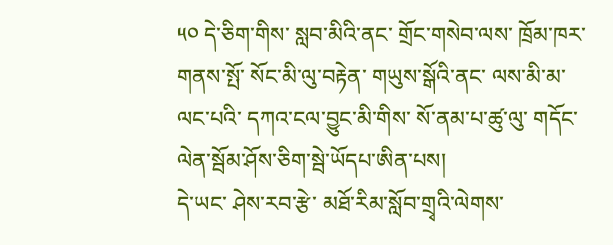༥༠ དེ་ཅིག་གིས་ སླབ་མིའི་ནང་ གྲོང་གསེབ་ལས་ ཁྲོམ་ཁར་གནས་སྤོ་ སོང་མི་ལུ་བརྟེན་ གཡུས་སྒོའི་ནང་ ལས་མི་མ་ལང་པའི་ དཀའ་ངལ་བྱུང་མི་གིས་ སོ་ནམ་པ་ཚུ་ལུ་ གདོང་ལེན་སྦོམ་ཤོས་ཅིག་སྦེ་ཡོདཔ་ཨིན་པས།
དེ་ཡང་ ཤེས་རབ་རྩེ་ མཐོ་རིམ་སློབ་གྲྭའི་ལེགས་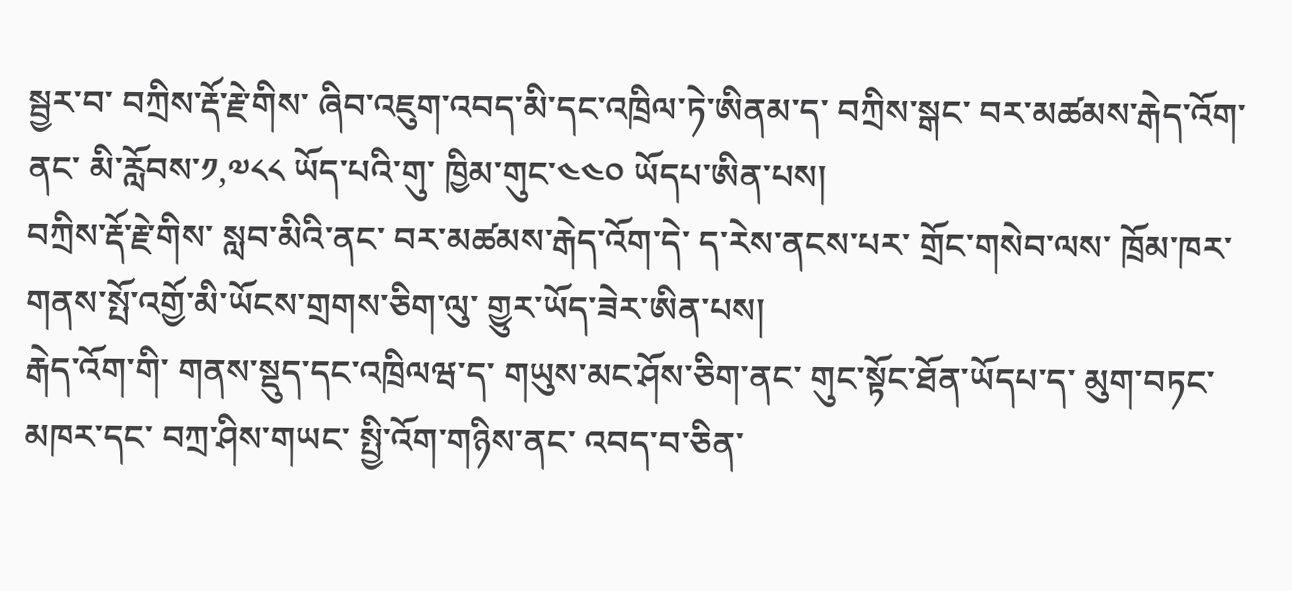སྦྱར་བ་ བཀྲིས་རྡོ་རྗེ་གིས་ ཞིབ་འཇུག་འབད་མི་དང་འཁྲིལ་ཏེ་ཨིནམ་ད་ བཀྲིས་སྒང་ བར་མཚམས་རྒེད་འོག་ནང་ མི་རློབས་༡,༧༨༨ ཡོད་པའི་གུ་ ཁྱིམ་གུང་༤༤༠ ཡོདཔ་ཨིན་པས།
བཀྲིས་རྡོ་རྗེ་གིས་ སླབ་མིའི་ནང་ བར་མཚམས་རྒེད་འོག་དེ་ ད་རེས་ནངས་པར་ གྲོང་གསེབ་ལས་ ཁྲོམ་ཁར་གནས་སྤོ་འགྱོ་མི་ཡོངས་གྲགས་ཅིག་ལུ་ གྱུར་ཡོད་ཟེར་ཨིན་པས།
རྒེད་འོག་གི་ གནས་སྡུད་དང་འཁྲིལཝ་ད་ གཡུས་མང་ཤོས་ཅིག་ནང་ གུང་སྟོང་ཐོན་ཡོདཔ་ད་ མུག་བཏང་མཁར་དང་ བཀྲ་ཤིས་གཡང་ སྤྱི་འོག་གཉིས་ནང་ འབད་བ་ཅིན་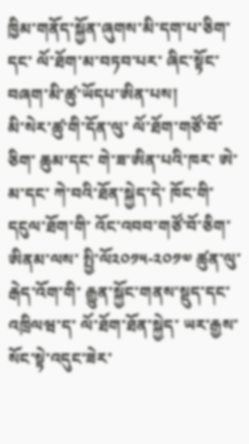ཁྱིམ་གནོད་སྐྱོན་ཞུགས་མི་དག་པ་ཅིག་དང་ ལོ་ཐོག་མ་བཏབ་པར་ ཞིང་སྟོང་བཞག་མི་ཚུ་ཡོདཔ་ཨིན་པས།
མི་སེར་ཚུ་གི་དོན་ལུ་ ལོ་ཐོག་གཙོ་བོ་ཅིག་ ཆུམ་དང་ གེ་ཟ་ཨིན་པའི་ཁར་ ཨེ་མ་དང་ ཀེ་བའི་ཐོན་སྐྱེད་དེ་ ཁོང་གི་ དངུལ་ཐོག་གི་ འོང་འབབ་གཙོ་བོ་ཅིག་ཨིནམ་ལས་ སྤྱི་ལོ༢༠༡༥-༢༠༡༧ ཚུན་ལུ་ རྒེད་འོག་གི་ རྒྱུན་སྐྱོང་གནས་སྡུད་དང་འཁྲིལཝ་ད་ ལོ་ཐོག་ཐོན་སྐྱེད་ ཡར་རྒྱས་སོང་སྟེ་འདུང་ཟེར་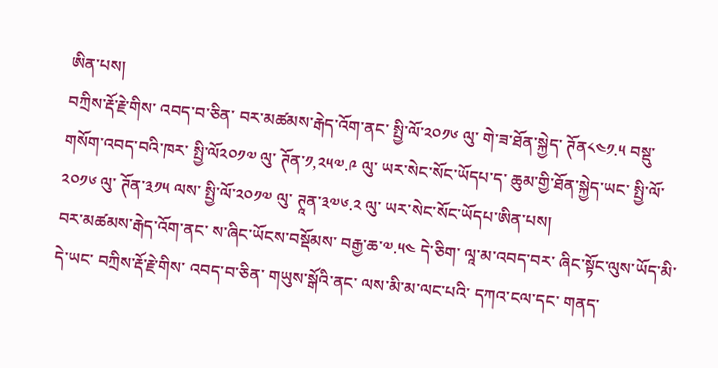ཨིན་པས།
བཀྲིས་རྡོ་རྗེ་གིས་ འབད་བ་ཅིན་ བར་མཚམས་རྒེད་འོག་ནང་ སྤྱི་ལོ་༢༠༡༦ ལུ་ གེ་ཟ་ཐོན་སྐྱེད་ ཊོན༨༤༡.༥ བསྡུ་གསོག་འབད་བའི་ཁར་ སྤྱི་ལོ༢༠༡༧ ལུ་ ཊོན་༡,༢༥༧.༩ ལུ་ ཡར་སེང་སོང་ཡོདཔ་ད་ ཆུམ་གྱི་ཐོན་སྐྱེད་ཡང་ སྤྱི་ལོ་༢༠༡༦ ལུ་ ཊོན་༣༡༥ ལས་ སྤྱི་ལོ་༢༠༡༧ ལུ་ ཊཱན་༣༧༦.༢ ལུ་ ཡར་སེང་སོང་ཡོདཔ་ཨིན་པས།
བར་མཚམས་རྒེད་འོག་ནང་ ས་ཞིང་ཡོངས་བསྡོམས་ བརྒྱ་ཆ་༧.༥༤ དེ་ཅིག་ ལཱ་མ་འབད་བར་ ཞིང་སྟོང་ལུས་ཡོད་མི་དེ་ཡང་ བཀྲིས་རྡོ་རྗེ་གིས་ འབད་བ་ཅིན་ གཡུས་སྒོའི་ནང་ ལས་མི་མ་ལང་པའི་ དཀའ་ངལ་དང་ གནད་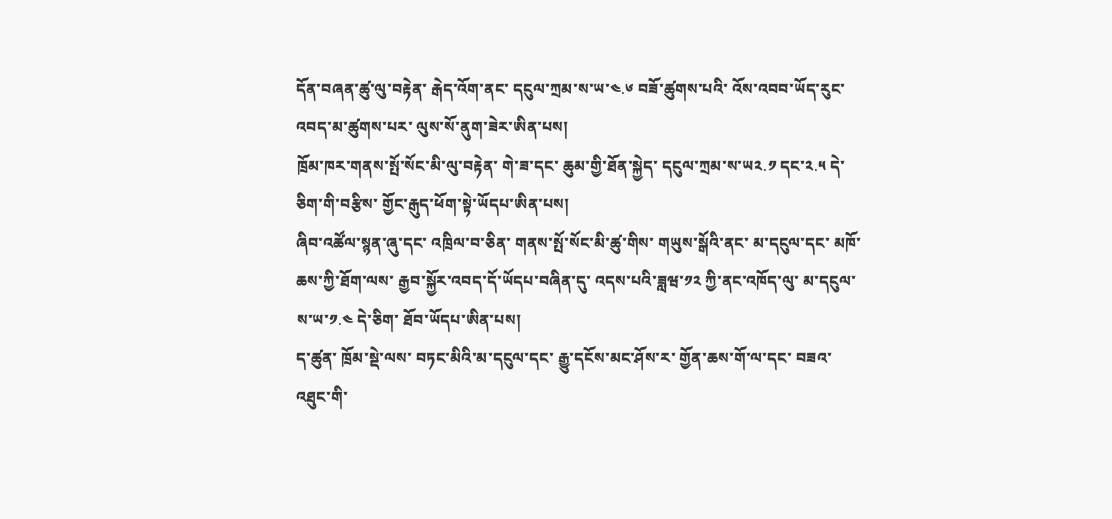དོན་བཞན་ཚུ་ལུ་བརྟེན་ རྒེད་འོག་ནང་ དངུལ་ཀྲམ་ས་ཡ་༤.༦ བཟོ་ཚུགས་པའི་ འོས་འབབ་ཡོད་རུང་ འབད་མ་ཚུགས་པར་ ལུས་སོ་ནུག་ཟེར་ཨིན་པས།
ཁྲོམ་ཁར་གནས་སྤོ་སོང་མི་ལུ་བརྟེན་ གེ་ཟ་དང་ ཆུམ་གྱི་ཐོན་སྐྱེད་ དངུལ་ཀྲམ་ས་ཡ༢.༡ དང་༢.༥ དེ་ཅིག་གི་བརྩིས་ གྱོང་རྒུད་ཕོག་སྟེ་ཡོདཔ་ཨིན་པས།
ཞིབ་འཚོལ་སྙན་ཞུ་དང་ འཁྲིལ་བ་ཅིན་ གནས་སྤོ་སོང་མི་ཚུ་གིས་ གཡུས་སྒོའི་ནང་ མ་དངུལ་དང་ མཁོ་ཆས་ཀྱི་ཐོག་ལས་ རྒྱབ་སྐྱོར་འབད་དོ་ཡོདཔ་བཞིན་དུ་ འདས་པའི་ཟླཝ་༡༢ ཀྱི་ནང་འཁོད་ལུ་ མ་དངུལ་ས་ཡ་༡.༤ དེ་ཅིག་ ཐོབ་ཡོདཔ་ཨིན་པས།
ད་ཚུན་ ཁྲོམ་སྡེ་ལས་ བཏང་མིའི་མ་དངུལ་དང་ རྒྱུ་དངོས་མང་ཤོས་ར་ གྱོན་ཆས་གོ་ལ་དང་ བཟའ་འཐུང་གི་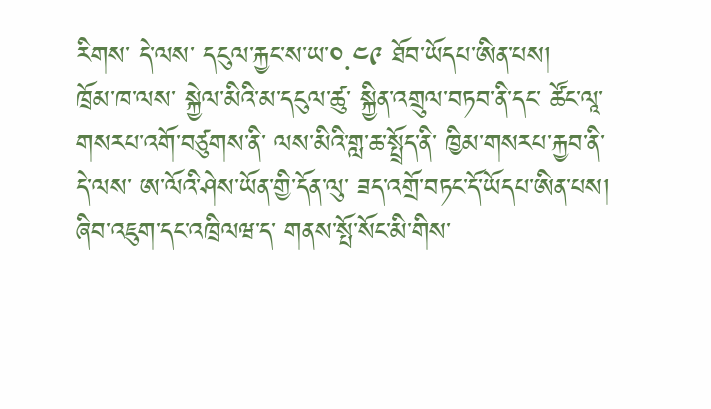རིགས་ དེ་ལས་ དངུལ་རྐྱང་ས་ཡ་༠.༤༩ ཐོབ་ཡོདཔ་ཨིན་པས།
ཁྲོམ་ཁ་ལས་ སྐྱེལ་མིའི་མ་དངུལ་ཚུ་ སྐྱིན་འགྲུལ་བཏབ་ནི་དང་ ཚོང་ལཱ་གསརཔ་འགོ་བཙུགས་ནི་ ལས་མིའི་གླ་ཆ་སྤྲོད་ནི་ ཁྱིམ་གསརཔ་རྐྱབ་ནི་ དེ་ལས་ ཨ་ལོའི་ཤེས་ཡོན་གྱི་དོན་ལུ་ ཟད་འགྲོ་བཏང་དོ་ཡོདཔ་ཨིན་པས།
ཞིབ་འཇུག་དང་འཁྲིལཝ་ད་ གནས་སྤོ་སོང་མི་གིས་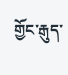གྱོང་རྒུད་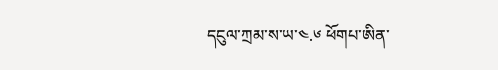དངུལ་ཀྲམ་ས་ཡ་༤.༦ ཕོགཔ་ཨིན་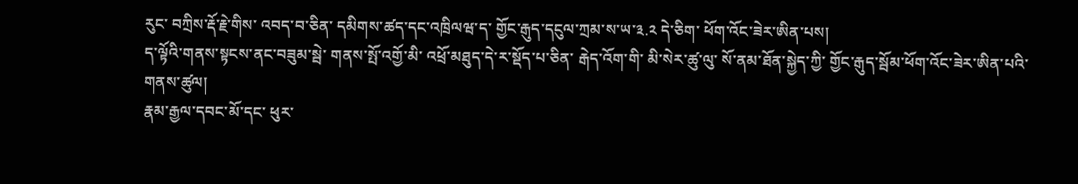རུང་ བཀྲིས་རྡོ་རྗེ་གིས་ འབད་བ་ཅིན་ དམིགས་ཚད་དང་འཁྲིལཝ་ད་ གྱོང་རྒུད་དངུལ་ཀྲམ་ས་ཡ་༣.༢ དེ་ཅིག་ ཕོག་འོང་ཟེར་ཨིན་པས།
ད་ལྟོའི་གནས་སྟངས་ནང་བཟུམ་སྦེ་ གནས་སྤོ་འགྱོ་མི་ འཕྲོ་མཐུད་དེ་ར་སྡོད་པ་ཅིན་ རྒེད་འོག་གི་ མི་སེར་ཚུ་ལུ་ སོ་ནམ་ཐོན་སྐྱེད་ཀྱི་ གྱོང་རྒུད་སྦོམ་ཕོག་འོང་ཟེར་ཨིན་པའི་གནས་ཚུལ།
རྣམ་རྒྱལ་དབང་མོ་དང་ ཕུར་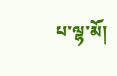པ་ལྷ་མོ།